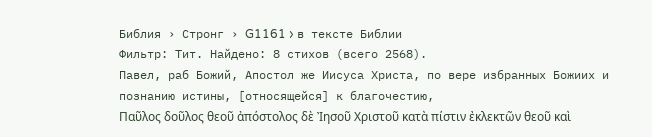Библия › Стронг › G1161 › в тексте Библии
Фильтр: Тит. Найдено: 8 стихов (всего 2568).
Павел, раб Божий, Апостол же Иисуса Христа, по вере избранных Божиих и познанию истины, [относящейся] к благочестию,
Παῦλος δοῦλος θεοῦ ἀπόστολος δὲ Ἰησοῦ Χριστοῦ κατὰ πίστιν ἐκλεκτῶν θεοῦ καὶ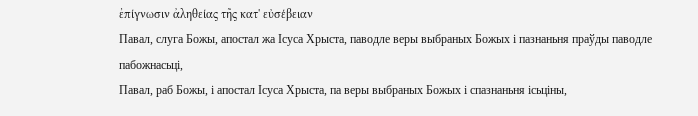ἐπίγνωσιν ἀληθείας τῆς κατ' εὐσέβειαν
Павал, слуга Божы, апостал жа Ісуса Хрыста, паводле веры выбраных Божых і пазнаньня праўды паводле пабожнасьці,
Павал, раб Божы, і апостал Ісуса Хрыста, па веры выбраных Божых і спазнаньня ісьціны,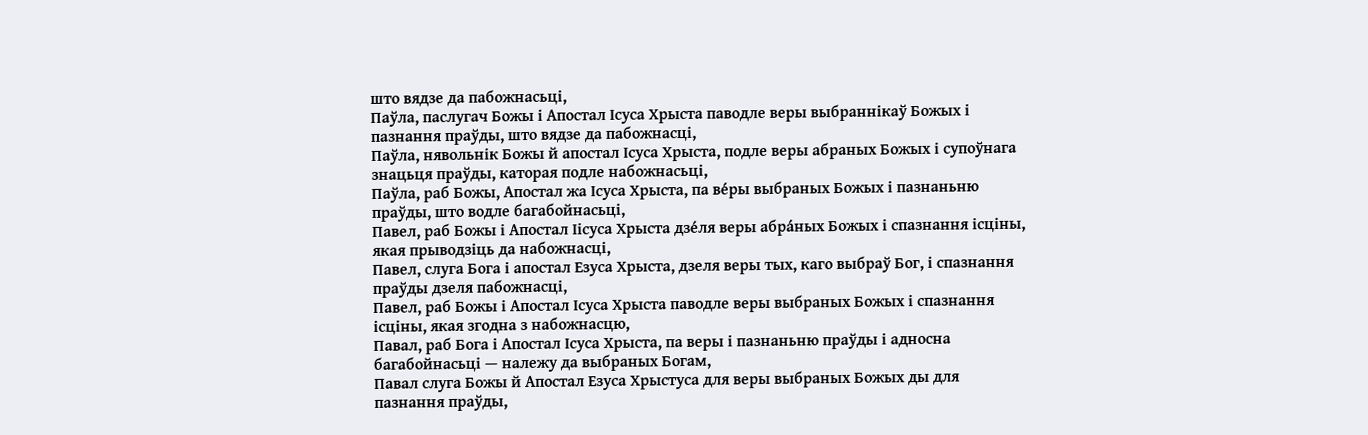што вядзе да пабожнасьці,
Паўла, паслугач Божы і Апостал Ісуса Хрыста паводле веры выбраннікаў Божых і пазнання праўды, што вядзе да пабожнасці,
Паўла, нявольнік Божы й апостал Ісуса Хрыста, подле веры абраных Божых і супоўнага знацьця праўды, каторая подле набожнасьці,
Паўла, раб Божы, Апостал жа Ісуса Хрыста, па ве́ры выбраных Божых і пазнаньню праўды, што водле багабойнасьці,
Павел, раб Божы і Апостал Іісуса Хрыста дзе́ля веры абра́ных Божых і спазнання ісціны, якая прыводзіць да набожнасці,
Павел, слуга Бога і апостал Езуса Хрыста, дзеля веры тых, каго выбраў Бог, і спазнання праўды дзеля пабожнасці,
Павел, раб Божы і Апостал Ісуса Хрыста паводле веры выбраных Божых і спазнання ісціны, якая згодна з набожнасцю,
Павал, раб Бога і Апостал Ісуса Хрыста, па веры і пазнаньню праўды і адносна багабойнасьці — належу да выбраных Богам,
Павал слуга Божы й Апостал Езуса Хрыстуса для веры выбраных Божых ды для пазнання праўды,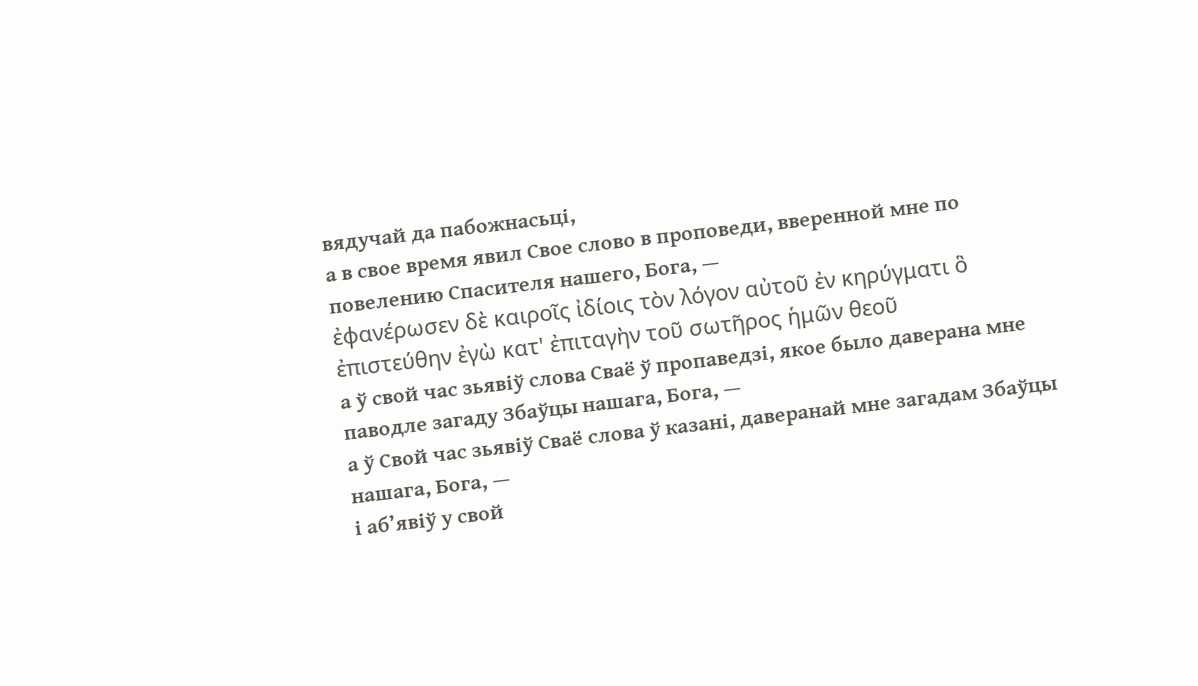вядучай да пабожнасьці,
а в свое время явил Свое слово в проповеди, вверенной мне по повелению Спасителя нашего, Бога, —
ἐφανέρωσεν δὲ καιροῖς ἰδίοις τὸν λόγον αὐτοῦ ἐν κηρύγματι ὃ ἐπιστεύθην ἐγὼ κατ' ἐπιταγὴν τοῦ σωτῆρος ἡμῶν θεοῦ
а ў свой час зьявіў слова Сваё ў пропаведзі, якое было даверана мне паводле загаду Збаўцы нашага, Бога, —
а ў Свой час зьявіў Сваё слова ў казані, даверанай мне загадам Збаўцы нашага, Бога, —
і аб’явіў у свой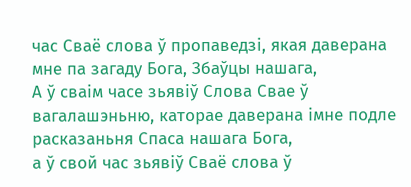час Сваё слова ў пропаведзі, якая даверана мне па загаду Бога, Збаўцы нашага,
А ў сваім часе зьявіў Слова Свае ў вагалашэньню, каторае даверана імне подле расказаньня Спаса нашага Бога,
а ў свой час зьявіў Сваё слова ў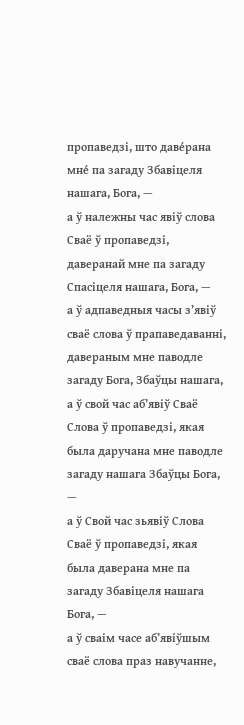пропаведзі, што даве́рана мне́ па загаду Збавіцеля нашага, Бога, —
а ў належны час явіў слова Сваё ў пропаведзі, даверанай мне па загаду Спасіцеля нашага, Бога, —
а ў адпаведныя часы з’явіў сваё слова ў прапаведаванні, давераным мне паводле загаду Бога, Збаўцы нашага,
а ў свой час аб’явіў Сваё Слова ў пропаведзі, якая была даручана мне паводле загаду нашага Збаўцы Бога, —
а ў Свой час зьявіў Слова Сваё ў пропаведзі, якая была даверана мне па загаду Збавіцеля нашага Бога, —
а ў сваім часе аб’явіўшым сваё слова праз навучанне,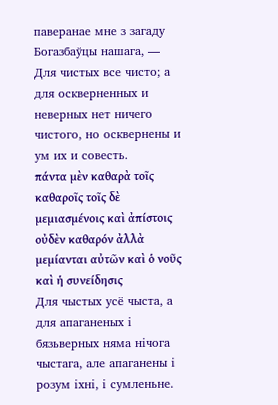паверанае мне з загаду Богазбаўцы нашага, —
Для чистых все чисто; а для оскверненных и неверных нет ничего чистого, но осквернены и ум их и совесть.
πάντα μὲν καθαρὰ τοῖς καθαροῖς τοῖς δὲ μεμιασμένοις καὶ ἀπίστοις οὐδὲν καθαρόν ἀλλὰ μεμίανται αὐτῶν καὶ ὁ νοῦς καὶ ἡ συνείδησις
Для чыстых усё чыста, а для апаганеных і бязьверных няма нічога чыстага, але апаганены і розум іхні, і сумленьне.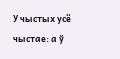У чыстых усё чыстае: а ў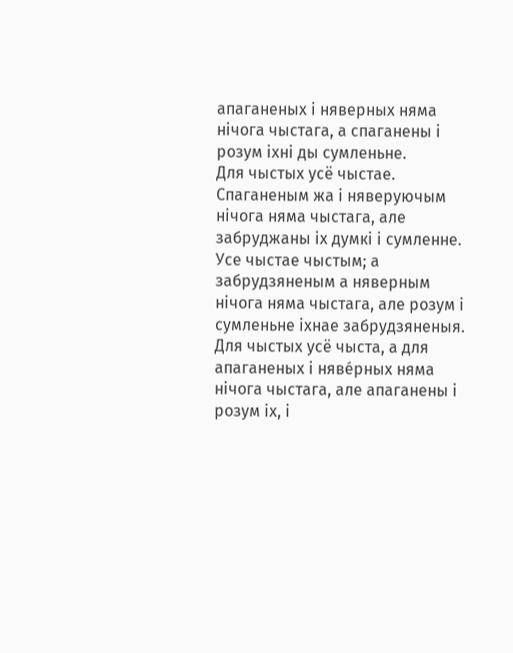апаганеных і няверных няма нічога чыстага, а спаганены і розум іхні ды сумленьне.
Для чыстых усё чыстае. Спаганеным жа і няверуючым нічога няма чыстага, але забруджаны іх думкі і сумленне.
Усе чыстае чыстым; а забрудзяненым а няверным нічога няма чыстага, але розум і сумленьне іхнае забрудзяненыя.
Для чыстых усё чыста, а для апаганеных і няве́рных няма нічога чыстага, але апаганены і розум іх, і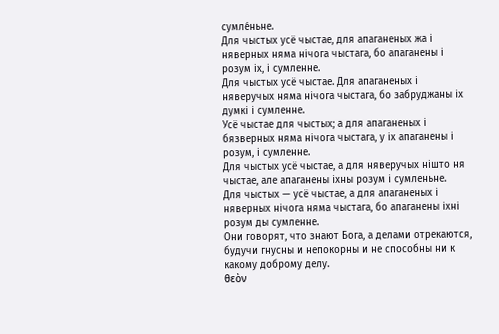сумле́ньне.
Для чыстых усё чыстае, для апаганеных жа і няверных няма нічога чыстага, бо апаганены і розум іх, і сумленне.
Для чыстых усё чыстае. Для апаганеных і няверучых няма нічога чыстага, бо забруджаны іх думкі і сумленне.
Усё чыстае для чыстых; а для апаганеных і бязверных няма нічога чыстага, у іх апаганены і розум, і сумленне.
Для чыстых усё чыстае, а для няверучых нішто ня чыстае, але апаганены іхны розум і сумленьне.
Для чыстых — усё чыстае, а для апаганеных і няверных нічога няма чыстага, бо апаганены іхні розум ды сумленне.
Они говорят, что знают Бога, а делами отрекаются, будучи гнусны и непокорны и не способны ни к какому доброму делу.
θεὸν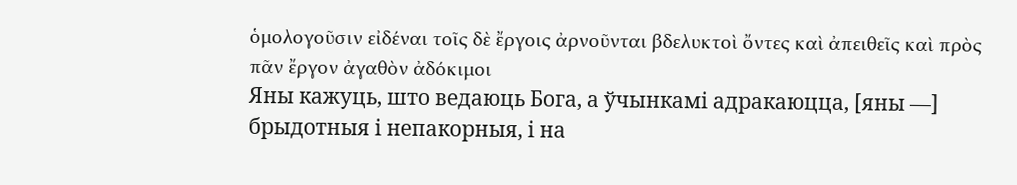ὁμολογοῦσιν εἰδέναι τοῖς δὲ ἔργοις ἀρνοῦνται βδελυκτοὶ ὄντες καὶ ἀπειθεῖς καὶ πρὸς πᾶν ἔργον ἀγαθὸν ἀδόκιμοι
Яны кажуць, што ведаюць Бога, а ўчынкамі адракаюцца, [яны —] брыдотныя і непакорныя, і на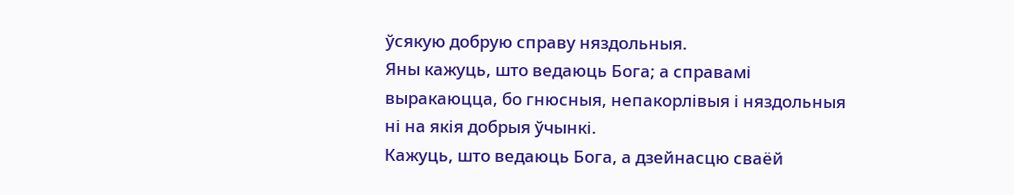ўсякую добрую справу няздольныя.
Яны кажуць, што ведаюць Бога; а справамі выракаюцца, бо гнюсныя, непакорлівыя і няздольныя ні на якія добрыя ўчынкі.
Кажуць, што ведаюць Бога, а дзейнасцю сваёй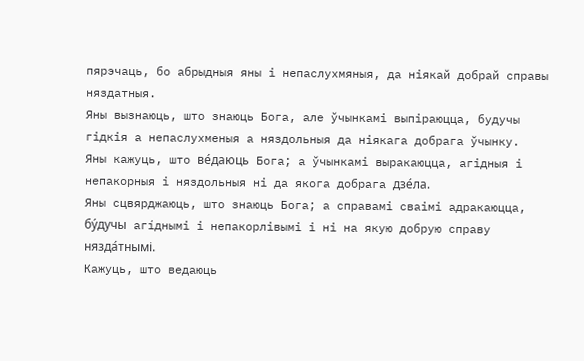пярэчаць, бо абрыдныя яны і непаслухмяныя, да ніякай добрай справы няздатныя.
Яны вызнаюць, што знаюць Бога, але ўчынкамі выпіраюцца, будучы гідкія а непаслухменыя а няздольныя да ніякага добрага ўчынку.
Яны кажуць, што ве́даюць Бога; а ўчынкамі выракаюцца, агідныя і непакорныя і няздольныя ні да якога добрага дзе́ла.
Яны сцвярджаюць, што знаюць Бога; а справамі сваімі адракаюцца, бу́дучы агíднымі і непакорлівымі і ні на якую добрую справу нязда́тнымі.
Кажуць, што ведаюць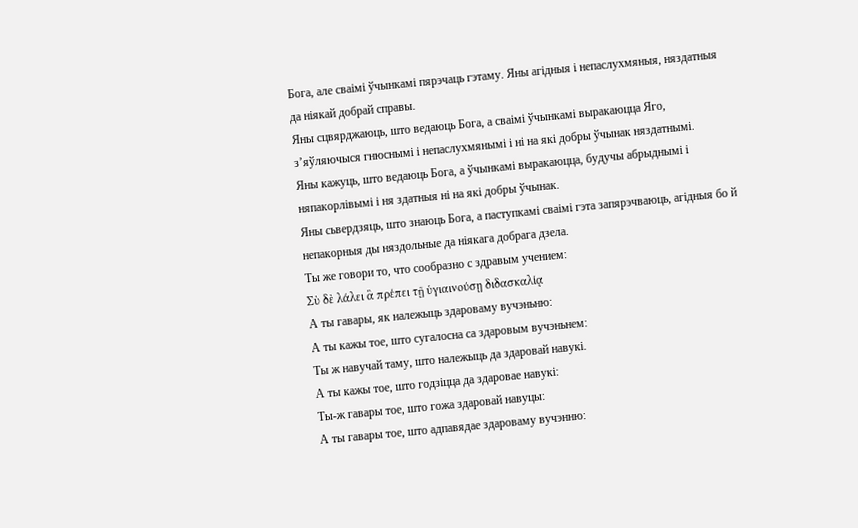Бога, але сваімі ўчынкамі пярэчаць гэтаму. Яны агідныя і непаслухмяныя, няздатныя да ніякай добрай справы.
Яны сцвярджаюць, што ведаюць Бога, а сваімі ўчынкамі выракаюцца Яго, з’яўляючыся гнюснымі і непаслухмянымі і ні на які добры ўчынак няздатнымі.
Яны кажуць, што ведаюць Бога, а ўчынкамі выракаюцца, будучы абрыднымі і няпакорлівымі і ня здатныя ні на які добры ўчынак.
Яны сьвердзяць, што знаюць Бога, а паступкамі сваімі гэта запярэчваюць, агідныя бо й непакорныя ды няздольные да ніякага добрага дзела.
Ты же говори то, что сообразно с здравым учением:
Σὺ δὲ λάλει ἃ πρέπει τῇ ὑγιαινούσῃ διδασκαλίᾳ
А ты гавары, як належыць здароваму вучэньню:
А ты кажы тое, што сугалосна са здаровым вучэньнем:
Ты ж навучай таму, што належыць да здаровай навукі.
А ты кажы тое, што годзіцца да здаровае навукі:
Ты-ж гавары тое, што гожа здаровай навуцы:
А ты гавары тое, што адпавядае здароваму вучэнню: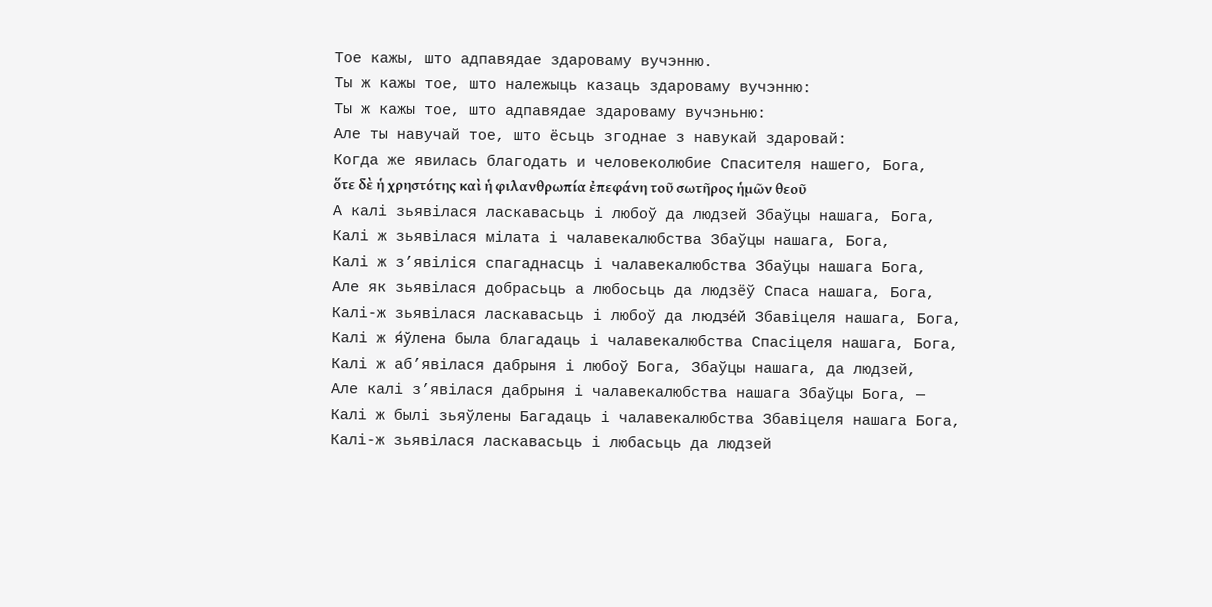Тое кажы, што адпавядае здароваму вучэнню.
Ты ж кажы тое, што належыць казаць здароваму вучэнню:
Ты ж кажы тое, што адпавядае здароваму вучэньню:
Але ты навучай тое, што ёсьць згоднае з навукай здаровай:
Когда же явилась благодать и человеколюбие Спасителя нашего, Бога,
ὅτε δὲ ἡ χρηστότης καὶ ἡ φιλανθρωπία ἐπεφάνη τοῦ σωτῆρος ἡμῶν θεοῦ
А калі зьявілася ласкавасьць і любоў да людзей Збаўцы нашага, Бога,
Калі ж зьявілася мілата і чалавекалюбства Збаўцы нашага, Бога,
Калі ж з’явіліся спагаднасць і чалавекалюбства Збаўцы нашага Бога,
Але як зьявілася добрасьць а любосьць да людзёў Спаса нашага, Бога,
Калі-ж зьявілася ласкавасьць і любоў да людзе́й Збавіцеля нашага, Бога,
Калі ж я́ўлена была благадаць і чалавекалюбства Спасіцеля нашага, Бога,
Калі ж аб’явілася дабрыня і любоў Бога, Збаўцы нашага, да людзей,
Але калі з’явілася дабрыня і чалавекалюбства нашага Збаўцы Бога, —
Калі ж былі зьяўлены Багадаць і чалавекалюбства Збавіцеля нашага Бога,
Калі-ж зьявілася ласкавасьць і любасьць да людзей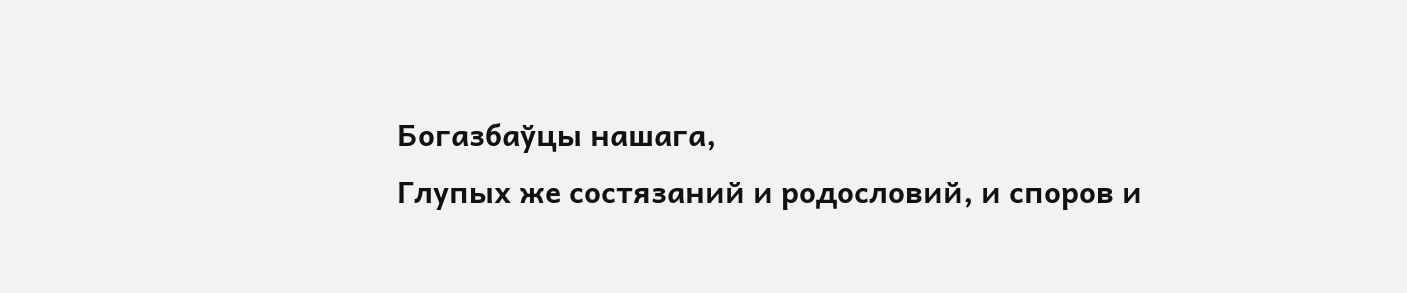Богазбаўцы нашага,
Глупых же состязаний и родословий, и споров и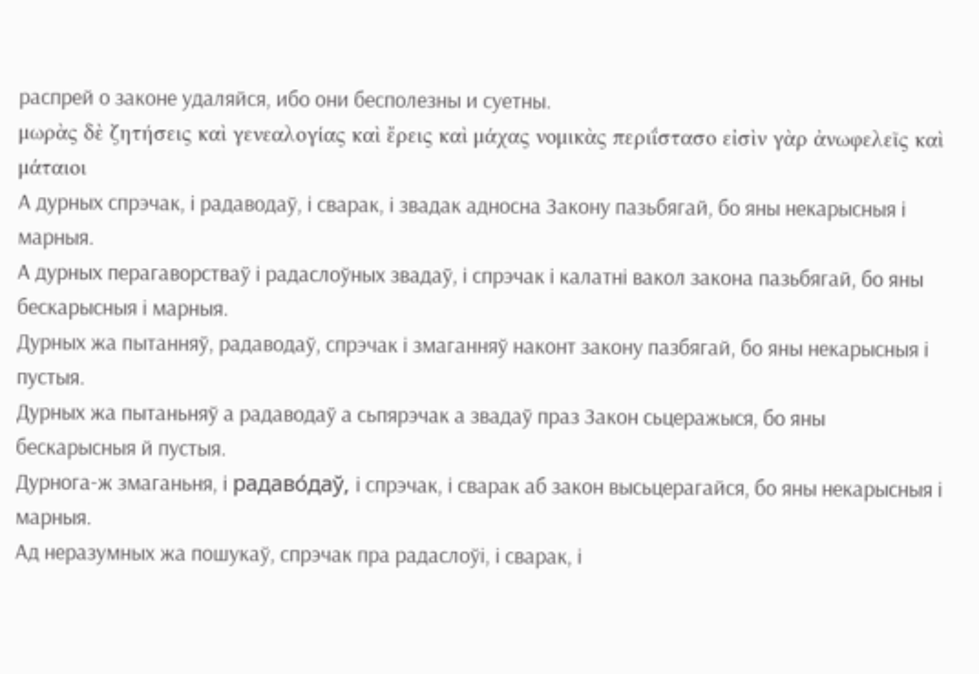распрей о законе удаляйся, ибо они бесполезны и суетны.
μωρὰς δὲ ζητήσεις καὶ γενεαλογίας καὶ ἔρεις καὶ μάχας νομικὰς περιΐστασο εἰσὶν γὰρ ἀνωφελεῖς καὶ μάταιοι
А дурных спрэчак, і радаводаў, і сварак, і звадак адносна Закону пазьбягай, бо яны некарысныя і марныя.
А дурных перагаворстваў і радаслоўных звадаў, і спрэчак і калатні вакол закона пазьбягай, бо яны бескарысныя і марныя.
Дурных жа пытанняў, радаводаў, спрэчак і змаганняў наконт закону пазбягай, бо яны некарысныя і пустыя.
Дурных жа пытаньняў а радаводаў а сьпярэчак а звадаў праз Закон сьцеражыся, бо яны бескарысныя й пустыя.
Дурнога-ж змаганьня, і радаво́даў, і спрэчак, і сварак аб закон высьцерагайся, бо яны некарысныя і марныя.
Ад неразумных жа пошукаў, спрэчак пра радаслоўі, і сварак, і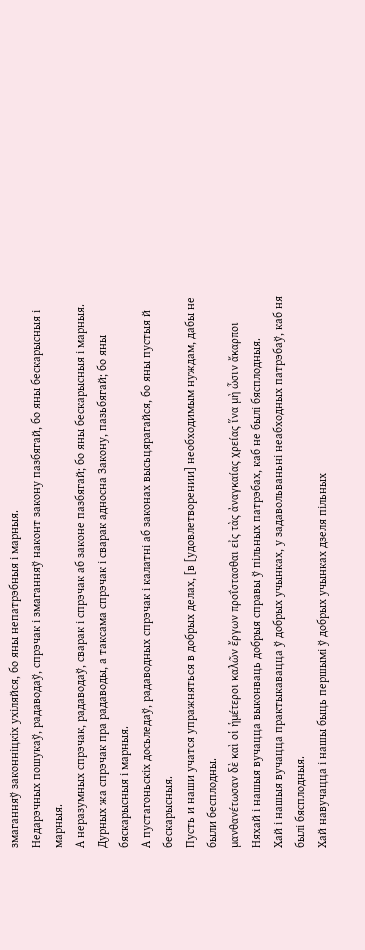змаганняў законніцкіх ухіляйся, бо яны непатрэбныя і марныя.
Недарэчных пошукаў, радаводаў, спрэчак і змаганняў наконт закону пазбягай, бо яны бескарысныя і марныя.
А неразумных спрэчак, радаводаў, сварак і спрэчак аб законе пазбягай; бо яны бескарысныя і марныя.
Дурных жа спрэчак пра радаводы, а таксама спрэчак і сварак адносна Закону, пазьбягай; бо яны бяскарысныя і марныя.
А пустагоньскіх досьледаў, радаводных спрэчак і калатні аб законах высьцярагайся, бо яны пустыя й бескарысныя.
Пусть и наши учатся упражняться в добрых делах, [в [удовлетворении] необходимым нуждам, дабы не были бесплодны.
μανθανέτωσαν δὲ καὶ οἱ ἡμέτεροι καλῶν ἔργων προΐστασθαι εἰς τὰς ἀναγκαίας χρείας ἵνα μὴ ὦσιν ἄκαρποι
Няхай і нашыя вучацца выконваць добрыя справы ў пільных патрэбах, каб не былі бясплодныя.
Хай і нашыя вучацца практыкавацца ў добрых учынках, у задавольваньні неабходных патрэбаў, каб ня былі бясплодныя.
Хай навучацца і нашы быць першымі ў добрых учынках дзеля пільных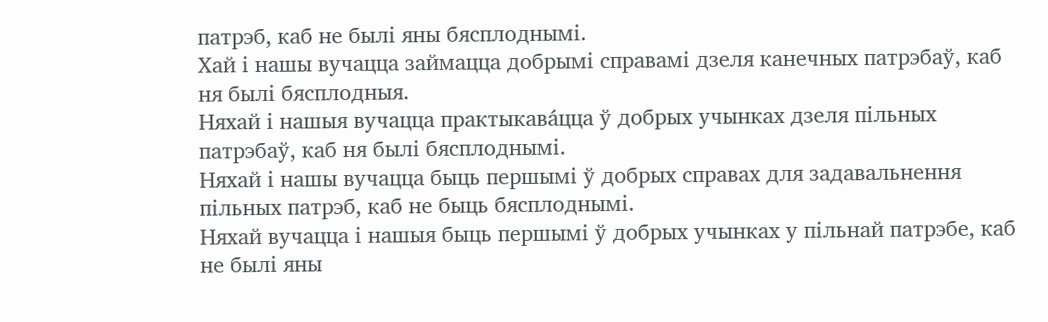патрэб, каб не былі яны бясплоднымі.
Хай і нашы вучацца займацца добрымі справамі дзеля канечных патрэбаў, каб ня былі бясплодныя.
Няхай і нашыя вучацца практыкава́цца ў добрых учынках дзеля пільных патрэбаў, каб ня былі бясплоднымі.
Няхай і нашы вучацца быць першымі ў добрых справах для задавальнення пільных патрэб, каб не быць бясплоднымі.
Няхай вучацца і нашыя быць першымі ў добрых учынках у пільнай патрэбе, каб не былі яны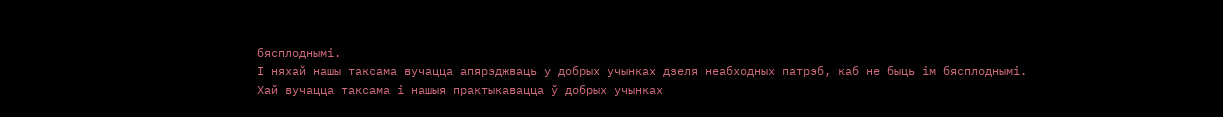бясплоднымі.
І няхай нашы таксама вучацца апярэджваць у добрых учынках дзеля неабходных патрэб, каб не быць ім бясплоднымі.
Хай вучацца таксама і нашыя практыкавацца ў добрых учынках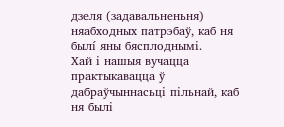дзеля (задавальненьня) няабходных патрэбаў, каб ня былí яны бясплоднымі.
Хай і нашыя вучацца практыкавацца ў дабраўчыннасьці пільнай, каб ня былі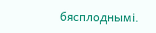бясплоднымі.